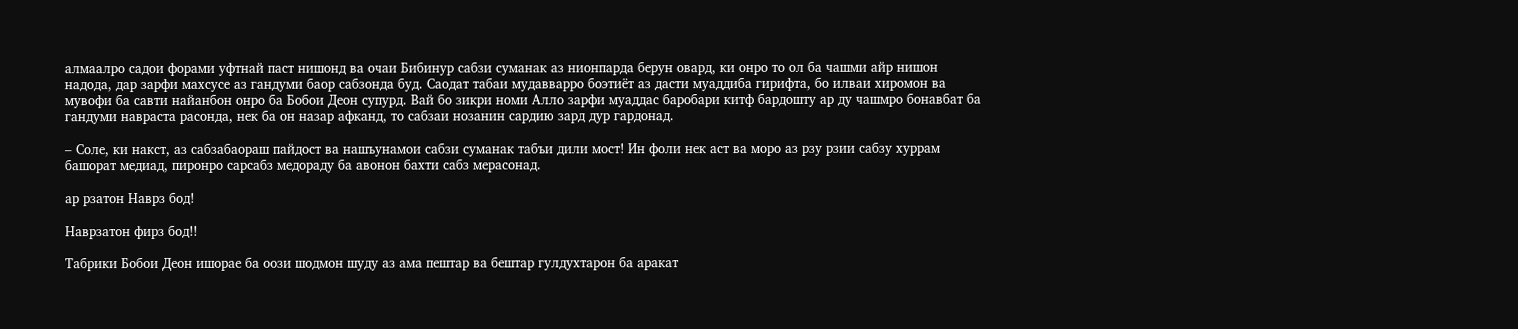алмаалро садои форами уфтнай паст нишонд ва очаи Бибинур сабзи суманак аз нионпарда берун овард, ки онро то ол ба чашми айр нишон надода, дар зарфи махсусе аз гандуми баор сабзонда буд. Саодат табаи мудавварро боэтиёт аз дасти муаддиба гирифта, бо илваи хиромон ва мувофи ба савти найанбон онро ба Бобои Деон супурд. Вай бо зикри номи Алло зарфи муаддас баробари китф бардошту ар ду чашмро бонавбат ба гандуми навраста расонда, нек ба он назар афканд, то сабзаи нозанин сардию зард дур гардонад.

– Соле, ки накст, аз сабзабаораш пайдост ва нашъунамои сабзи суманак табъи дили мост! Ин фоли нек аст ва моро аз рзу рзии сабзу хуррам башорат медиад, пиронро сарсабз медораду ба авонон бахти сабз мерасонад.

ар рзатон Наврз бод!

Наврзатон фирз бод!!

Табрики Бобои Деон ишорае ба оози шодмон шуду аз ама пештар ва бештар гулдухтарон ба аракат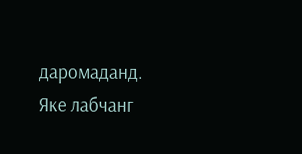даромаданд. Яке лабчанг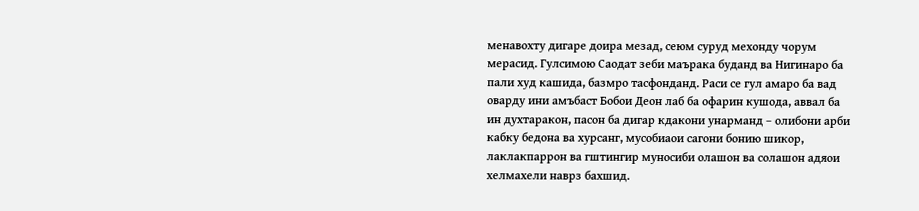менавохту дигаре доира мезад, сеюм суруд мехонду чорум мерасид. Гулсимою Саодат зеби маърака буданд ва Нигинаро ба пали худ кашида, базмро тасфонданд. Раси се гул амаро ба вад оварду ини амъбаст Бобои Деон лаб ба офарин кушода, аввал ба ин духтаракон, пасон ба дигар кдакони унарманд – олибони арби кабку бедона ва хурсанг, мусобиаои сагони бонию шикор, лаклакпаррон ва гштингир муносиби олашон ва солашон адяои хелмахели наврз бахшид.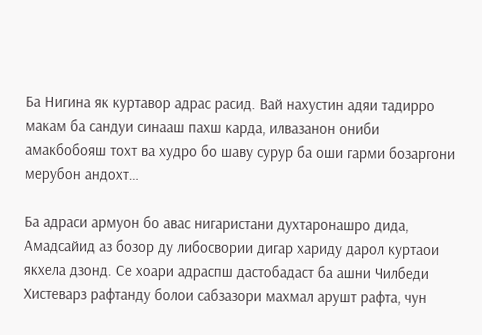Ба Нигина як куртавор адрас расид. Вай нахустин адяи тадирро макам ба сандуи синааш пахш карда, илвазанон ониби амакбобояш тохт ва худро бо шаву сурур ба оши гарми бозаргони мерубон андохт…

Ба адраси армуон бо авас нигаристани духтаронашро дида, Амадсайид аз бозор ду либосвории дигар хариду дарол куртаои якхела дзонд. Се хоари адраспш дастобадаст ба ашни Чилбеди Хистеварз рафтанду болои сабзазори махмал арушт рафта, чун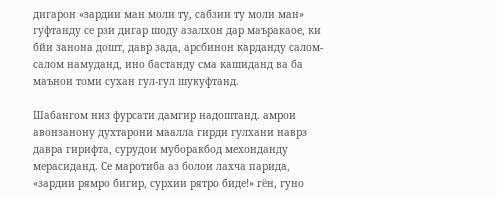дигарон «зардии ман моли ту, сабзии ту моли ман» гуфтанду се рзи дигар шоду азалхон дар маъракаое, ки бйи занона дошт, давр зада, арсбинон карданду салом-салом намуданд, ино бастанду сма кашиданд ва ба маънои томи сухан гул-гул шукуфтанд.

Шабангом низ фурсати дамгир надоштанд. амрои авонзанону духтарони маалла гирди гулхани наврз давра гирифта, сурудои муборакбод мехонданду мерасиданд. Се маротиба аз болои лахча парида, «зардии рямро бигир, сурхии рятро биде!» гён, гуно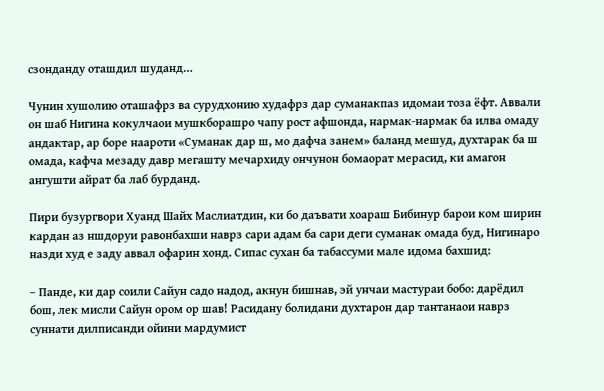сзонданду оташдил шуданд…

Чунин хушолию оташафрз ва сурудхонию худафрз дар суманакпаз идомаи тоза ёфт. Аввали он шаб Нигина кокулчаои мушкборашро чапу рост афшонда, нармак-нармак ба илва омаду андактар, ар боре наароти «Суманак дар ш, мо дафча занем» баланд мешуд, духтарак ба ш омада, кафча мезаду давр мегашту мечархиду ончунон бомаорат мерасид, ки амагон ангушти айрат ба лаб бурданд.

Пири бузургвори Хуанд Шайх Маслиатдин, ки бо даъвати хоараш Бибинур барои ком ширин кардан аз ншдоруи равонбахши наврз сари адам ба сари деги суманак омада буд, Нигинаро назди худ е заду аввал офарин хонд. Сипас сухан ба табассуми мале идома бахшид:

– Панде, ки дар соили Сайун садо надод, акнун бишнав, эй унчаи мастураи бобо: дарёдил бош, лек мисли Сайун ором ор шав! Расидану болидани духтарон дар тантанаои наврз суннати дилписанди ойини мардумист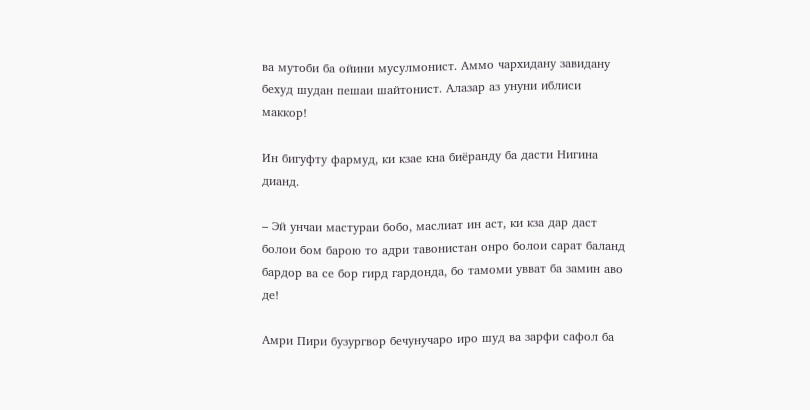ва мутоби ба ойини мусулмонист. Аммо чархидану завидану бехуд шудан пешаи шайтонист. Алазар аз унуни иблиси маккор!

Ин бигуфту фармуд, ки кзае кна биёранду ба дасти Нигина дианд.

– Эй унчаи мастураи бобо, маслиат ин аст, ки кза дар даст болои бом барою то адри тавонистан онро болои сарат баланд бардор ва се бор гирд гардонда, бо тамоми увват ба замин аво де!

Амри Пири бузургвор бечунучаро иро шуд ва зарфи сафол ба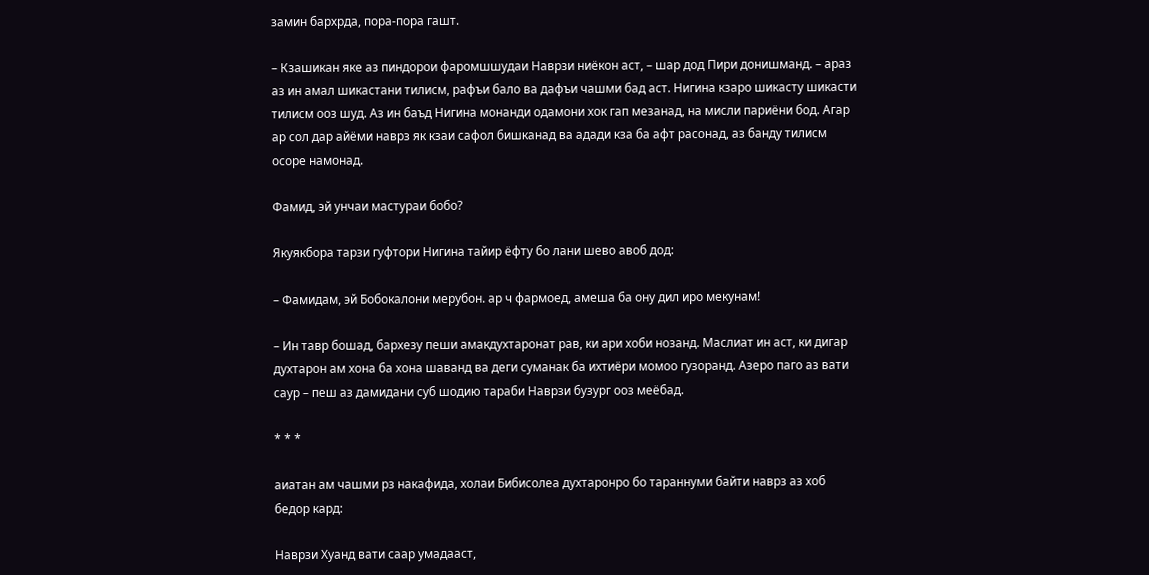замин бархрда, пора-пора гашт.

– Кзашикан яке аз пиндорои фаромшшудаи Наврзи ниёкон аст, – шар дод Пири донишманд. – араз аз ин амал шикастани тилисм, рафъи бало ва дафъи чашми бад аст. Нигина кзаро шикасту шикасти тилисм ооз шуд. Аз ин баъд Нигина монанди одамони хок гап мезанад, на мисли париёни бод. Агар ар сол дар айёми наврз як кзаи сафол бишканад ва адади кза ба афт расонад, аз банду тилисм осоре намонад.

Фамид, эй унчаи мастураи бобо?

Якуякбора тарзи гуфтори Нигина тайир ёфту бо лани шево авоб дод:

– Фамидам, эй Бобокалони мерубон. ар ч фармоед, амеша ба ону дил иро мекунам!

– Ин тавр бошад, бархезу пеши амакдухтаронат рав, ки ари хоби нозанд. Маслиат ин аст, ки дигар духтарон ам хона ба хона шаванд ва деги суманак ба ихтиёри момоо гузоранд. Азеро паго аз вати саур – пеш аз дамидани суб шодию тараби Наврзи бузург ооз меёбад.

* * *

аиатан ам чашми рз накафида, холаи Бибисолеа духтаронро бо тараннуми байти наврз аз хоб бедор кард:

Наврзи Хуанд вати саар умадааст,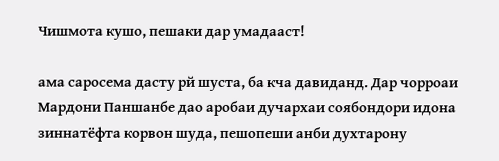Чишмота кушо, пешаки дар умадааст!

ама саросема дасту рй шуста, ба кча давиданд. Дар чорроаи Мардони Паншанбе дао аробаи дучархаи соябондори идона зиннатёфта корвон шуда, пешопеши анби духтарону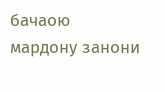бачаою мардону занони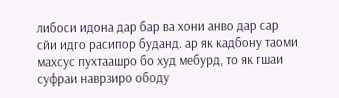либоси идона дар бар ва хони анво дар сар сйи идго расипор буданд. ар як кадбону таоми махсус пухтаашро бо худ мебурд, то як гшаи суфраи наврзиро ободу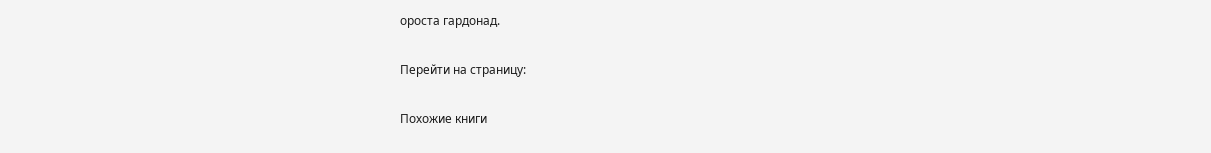ороста гардонад.

Перейти на страницу:

Похожие книги